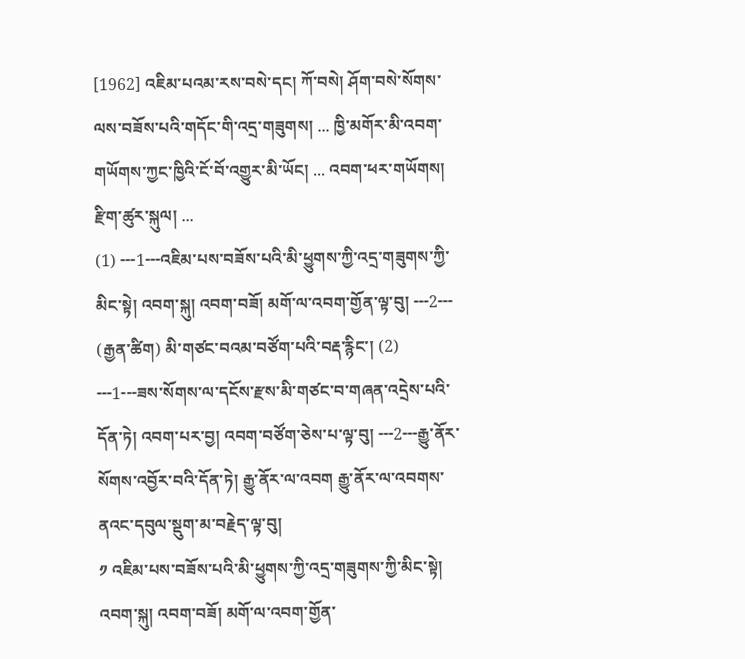[1962] འཇིམ་པའམ་རས་བསེ་དང། ཀོ་བསེ། ཤོག་བསེ་སོགས་ལས་བཟོས་པའི་གདོང་གི་འདྲ་གཟུགས། ... ཁྱི་མགོར་མི་འབག་གཡོགས་ཀྱང་ཁྱིའི་ངོ་བོ་འགྱུར་མི་ཡོང། ... འབག་ཕར་གཡོགས། རྫིག་ཚུར་སྐུལ། ...
(1) ---1---འཇིམ་པས་བཟོས་པའི་མི་ཕྱུགས་ཀྱི་འདྲ་གཟུགས་ཀྱི་མིང་སྟེ། འབག་སྐུ། འབག་བཟོ། མགོ་ལ་འབག་གྱོན་ལྟ་བུ། ---2--- (རྒྱན་ཚིག) མི་གཙང་བའམ་བཙོག་པའི་བརྡ་རྙིང་། (2) ---1---ཟས་སོགས་ལ་དངོས་རྫས་མི་གཙང་བ་གཞན་འདྲེས་པའི་དོན་ཏེ། འབག་པར་བྱ། འབག་བཙོག་ཅེས་པ་ལྟ་བུ། ---2---རྒྱུ་ནོར་སོགས་འབྱོར་བའི་དོན་ཏེ། རྒྱུ་ནོར་ལ་འབག རྒྱུ་ནོར་ལ་འབགས་ནའང་དབུལ་སྡུག་མ་བརྗེད་ལྟ་བུ།
༡ འཇིམ་པས་བཟོས་པའི་མི་ཕྱུགས་ཀྱི་འདྲ་གཟུགས་ཀྱི་མིང་སྟེ། འབག་སྐུ། འབག་བཟོ། མགོ་ལ་འབག་གྱོན་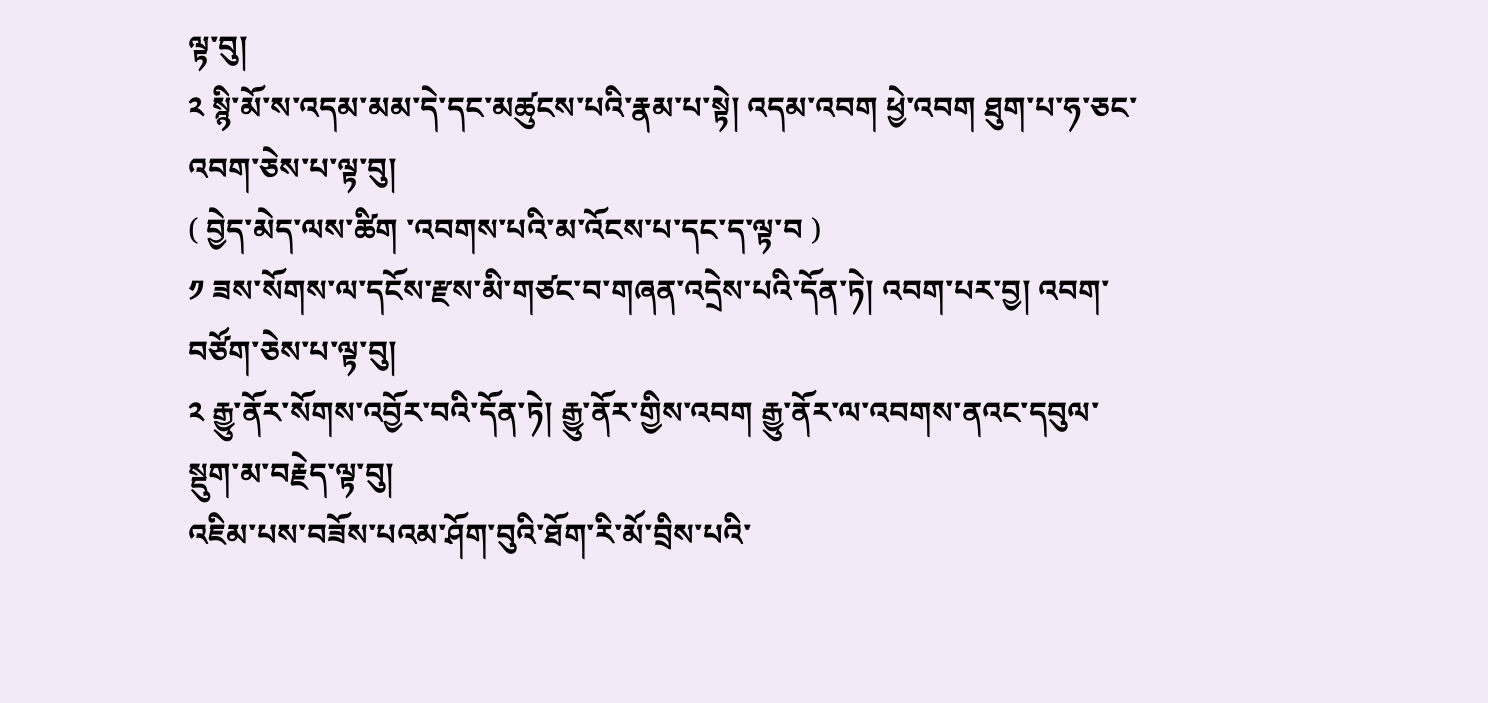ལྟ་བུ།
༢ སྙི་མོ་ས་འདམ་མམ་དེ་དང་མཚུངས་པའི་རྣམ་པ་སྟེ། འདམ་འབག ཕྱེ་འབག ཐུག་པ་ཧ་ཅང་འབག་ཅེས་པ་ལྟ་བུ།
( བྱེད་མེད་ལས་ཚིག ་འབགས་པའི་མ་འོངས་པ་དང་ད་ལྟ་བ )
༡ ཟས་སོགས་ལ་དངོས་རྫས་མི་གཙང་བ་གཞན་འདྲེས་པའི་དོན་ཏེ། འབག་པར་བྱ། འབག་བཙོག་ཅེས་པ་ལྟ་བུ།
༢ རྒྱུ་ནོར་སོགས་འབྱོར་བའི་དོན་ཏེ། རྒྱུ་ནོར་གྱིས་འབག རྒྱུ་ནོར་ལ་འབགས་ནའང་དབུལ་སྡུག་མ་བརྗེད་ལྟ་བུ།
འཇིམ་པས་བཟོས་པའམ་ཤོག་བུའི་ཐོག་རི་མོ་བྲིས་པའི་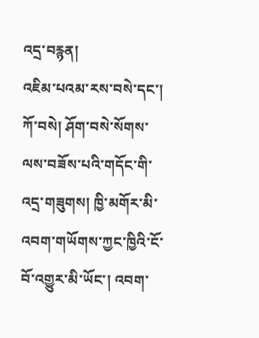འདྲ་བརྙན།
འཇིམ་པའམ་རས་བསེ་དང་། ཀོ་བསེ། ཤོག་བསེ་སོགས་ལས་བཟོས་པའི་གདོང་གི་འདྲ་གཟུགས། ཁྱི་མགོར་མི་འབག་གཡོགས་ཀྱང་ཁྱིའི་ངོ་བོ་འགྱུར་མི་ཡོང་། འབག་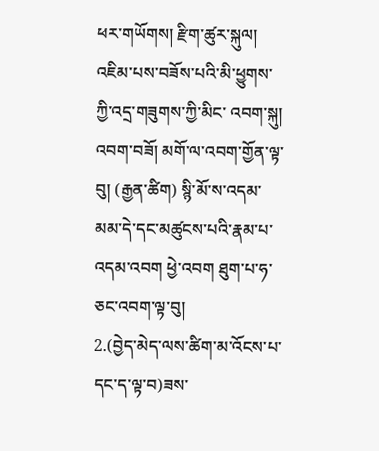ཕར་གཡོགས། རྫིག་ཚུར་སྐུལ།
འཇིམ་པས་བཟོས་པའི་མི་ཕྱུགས་ཀྱི་འདྲ་གཟུགས་ཀྱི་མིང་ འབག་སྐུ། འབག་བཟོ། མགོ་ལ་འབག་གྱོན་ལྟ་བུ། (རྒྱན་ཚིག) སྙི་མོ་ས་འདམ་མམ་དེ་དང་མཚུངས་པའི་རྣམ་པ་ འདམ་འབག ཕྱེ་འབག ཐུག་པ་ཧ་ཅང་འབག་ལྟ་བུ།
2.(བྱེད་མེད་ལས་ཚིག་མ་འོངས་པ་དང་ད་ལྟ་བ)ཟས་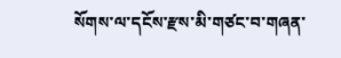སོགས་ལ་དངོས་རྫས་མི་གཙང་བ་གཞན་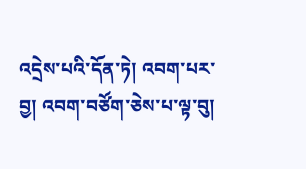འདྲེས་པའི་དོན་ཏེ། འབག་པར་བྱ། འབག་བཙོག་ཅེས་པ་ལྟ་བུ།